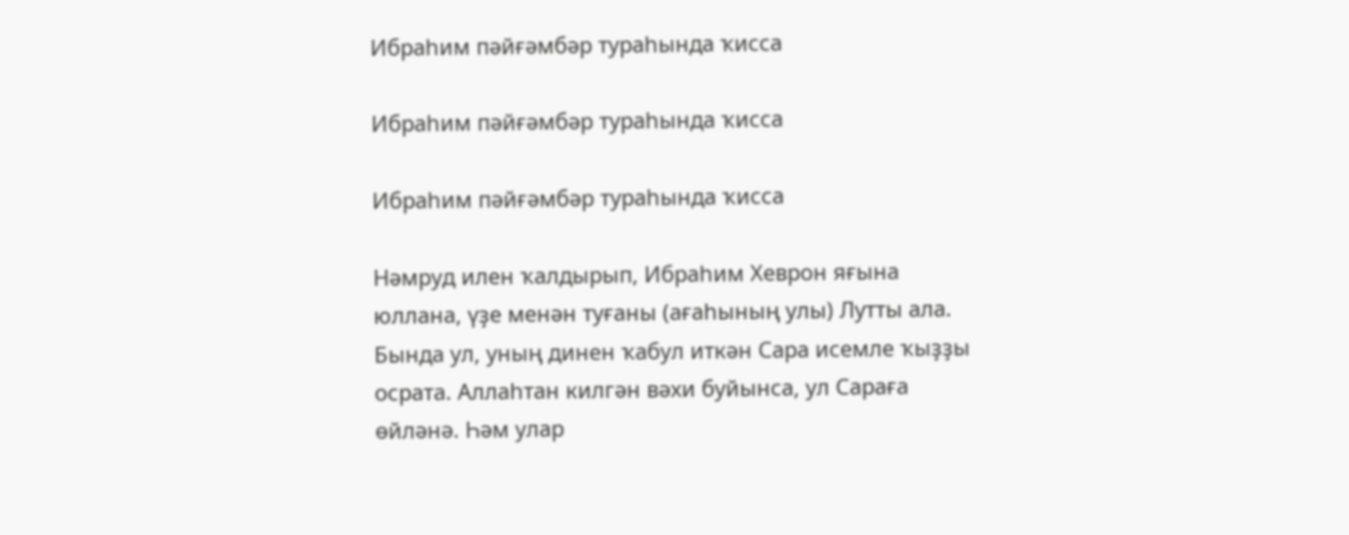Ибраһим пәйғәмбәр тураһында ҡисса

Ибраһим пәйғәмбәр тураһында ҡисса

Ибраһим пәйғәмбәр тураһында ҡисса

Нәмруд илен ҡалдырып, Ибраһим Хеврон яғына юллана, үҙе менән туғаны (ағаһының улы) Лутты ала. Бында ул, уның динен ҡабул иткән Сара исемле ҡыҙҙы осрата. Аллаһтан килгән вәхи буйынса, ул Сараға өйләнә. Һәм улар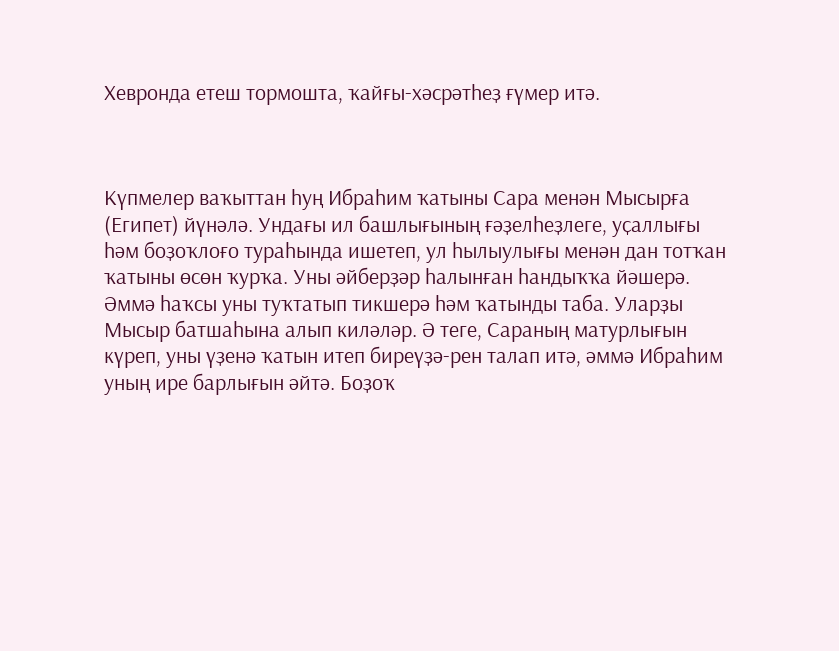Хевронда етеш тормошта, ҡайғы-хәсрәтһеҙ ғүмер итә.



Күпмелер ваҡыттан һуң Ибраһим ҡатыны Сара менән Мысырға (Египет) йүнәлә. Ундағы ил башлығының ғәҙелһеҙлеге, уҫаллығы һәм боҙоҡлоғо тураһында ишетеп, ул һылыулығы менән дан тотҡан ҡатыны өсөн ҡурҡа. Уны әйберҙәр һалынған һандыҡҡа йәшерә. Әммә һаҡсы уны туҡтатып тикшерә һәм ҡатынды таба. Уларҙы Мысыр батшаһына алып киләләр. Ә теге, Сараның матурлығын күреп, уны үҙенә ҡатын итеп биреүҙә-рен талап итә, әммә Ибраһим уның ире барлығын әйтә. Боҙоҡ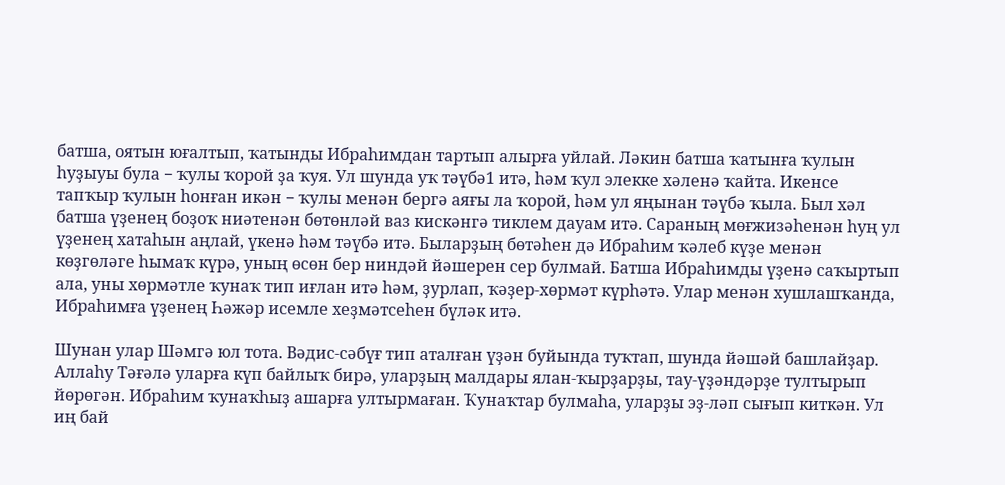батша, оятын юғалтып, ҡатынды Ибраһимдан тартып алырға уйлай. Ләкин батша ҡатынға ҡулын һуҙыуы була − ҡулы ҡорой ҙа ҡуя. Ул шунда уҡ тәүбә1 итә, һәм ҡул элекке хәленә ҡайта. Икенсе тапҡыр ҡулын һонған икән − ҡулы менән бергә аяғы ла ҡорой, һәм ул яңынан тәүбә ҡыла. Был хәл батша үҙенең боҙоҡ ниәтенән бөтөнләй ваз кискәнгә тиклем дауам итә. Сараның мөғжизәһенән һуң ул үҙенең хатаһын аңлай, үкенә һәм тәүбә итә. Быларҙың бөтәһен дә Ибраһим ҡәлеб күҙе менән көҙгөләге һымаҡ күрә, уның өсөн бер ниндәй йәшерен сер булмай. Батша Ибраһимды үҙенә саҡыртып ала, уны хөрмәтле ҡунаҡ тип иғлан итә һәм, ҙурлап, ҡәҙер-хөрмәт күрһәтә. Улар менән хушлашҡанда, Ибраһимға үҙенең Һәжәр исемле хеҙмәтсеһен бүләк итә.

Шунан улар Шәмгә юл тота. Вәдис-сәбүғ тип аталған үҙән буйында туҡтап, шунда йәшәй башлайҙар. Аллаһу Тәғәлә уларға күп байлыҡ бирә, уларҙың малдары ялан-ҡырҙарҙы, тау-үҙәндәрҙе тултырып йөрөгән. Ибраһим ҡунаҡһыҙ ашарға ултырмаған. Ҡунаҡтар булмаһа, уларҙы эҙ-ләп сығып киткән. Ул иң бай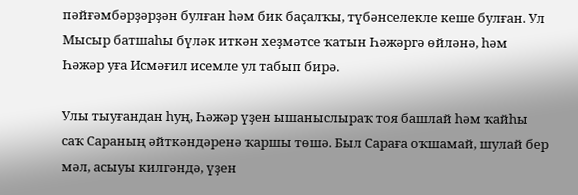пәйғәмбәрҙәрҙән булған һәм бик баҫалҡы, түбәнселекле кеше булған. Ул Мысыр батшаһы бүләк иткән хеҙмәтсе ҡатын Һәжәргә өйләнә, һәм Һәжәр уға Исмәғил исемле ул табып бирә.

Улы тыуғандан һуң, Һәжәр үҙен ышаныслыраҡ тоя башлай һәм ҡайһы саҡ Сараның әйткәндәренә ҡаршы төшә. Был Сараға оҡшамай, шулай бер мәл, асыуы килгәндә, үҙен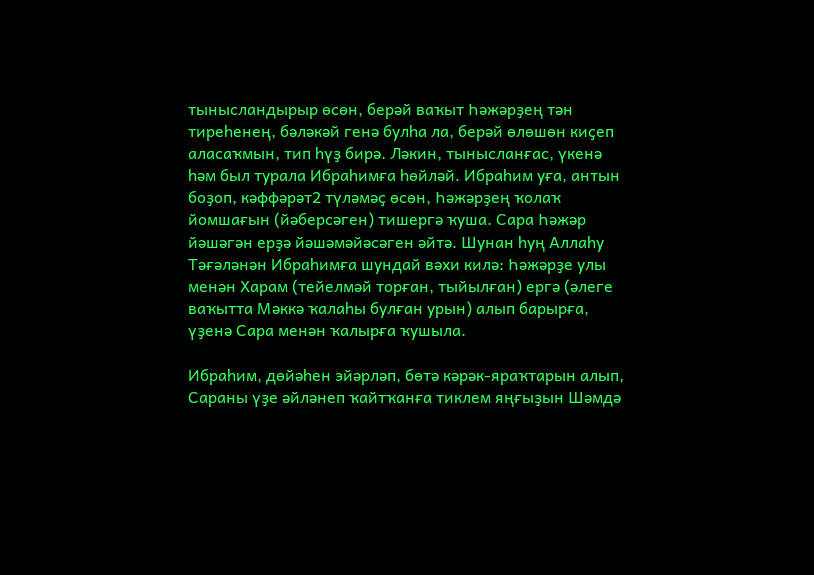тынысландырыр өсөн, берәй ваҡыт Һәжәрҙең тән тиреһенең, бәләкәй генә булһа ла, берәй өлөшөн киҫеп аласаҡмын, тип һүҙ бирә. Ләкин, тынысланғас, үкенә һәм был турала Ибраһимға һөйләй. Ибраһим уға, антын боҙоп, кәффәрәт2 түләмәҫ өсөн, Һәжәрҙең ҡолаҡ йомшағын (йәберсәген) тишергә ҡуша. Сара Һәжәр йәшәгән ерҙә йәшәмәйәсәген әйтә. Шунан һуң Аллаһу Тәғәләнән Ибраһимға шундай вәхи килә: Һәжәрҙе улы менән Харам (тейелмәй торған, тыйылған) ергә (әлеге ваҡытта Мәккә ҡалаһы булған урын) алып барырға, үҙенә Сара менән ҡалырға ҡушыла.

Ибраһим, дөйәһен эйәрләп, бөтә кәрәк-яраҡтарын алып, Сараны үҙе әйләнеп ҡайтҡанға тиклем яңғыҙын Шәмдә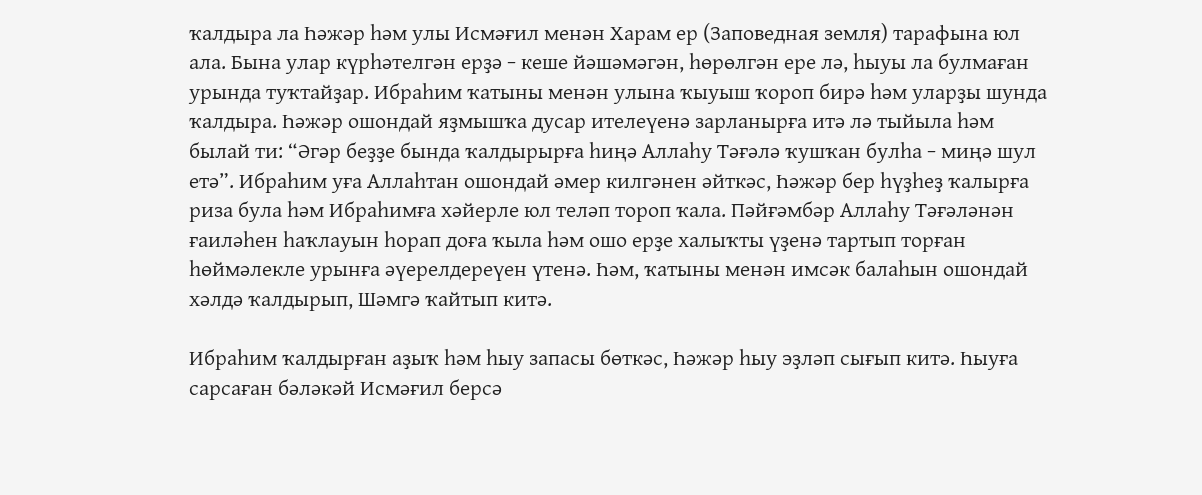ҡалдыра ла Һәжәр һәм улы Исмәғил менән Харам ер (Заповедная земля) тарафына юл ала. Бына улар күрһәтелгән ерҙә − кеше йәшәмәгән, һөрөлгән ере лә, һыуы ла булмаған урында туҡтайҙар. Ибраһим ҡатыны менән улына ҡыуыш ҡороп бирә һәм уларҙы шунда ҡалдыра. Һәжәр ошондай яҙмышҡа дусар ителеүенә зарланырға итә лә тыйыла һәм былай ти: “Әгәр беҙҙе бында ҡалдырырға һиңә Аллаһу Тәғәлә ҡушҡан булһа − миңә шул етә”. Ибраһим уға Аллаһтан ошондай әмер килгәнен әйткәс, Һәжәр бер һүҙһеҙ ҡалырға риза була һәм Ибраһимға хәйерле юл теләп тороп ҡала. Пәйғәмбәр Аллаһу Тәғәләнән ғаиләһен һаҡлауын һорап доға ҡыла һәм ошо ерҙе халыҡты үҙенә тартып торған һөймәлекле урынға әүерелдереүен үтенә. Һәм, ҡатыны менән имсәк балаһын ошондай хәлдә ҡалдырып, Шәмгә ҡайтып китә.

Ибраһим ҡалдырған аҙыҡ һәм һыу запасы бөткәс, Һәжәр һыу эҙләп сығып китә. Һыуға сарсаған бәләкәй Исмәғил берсә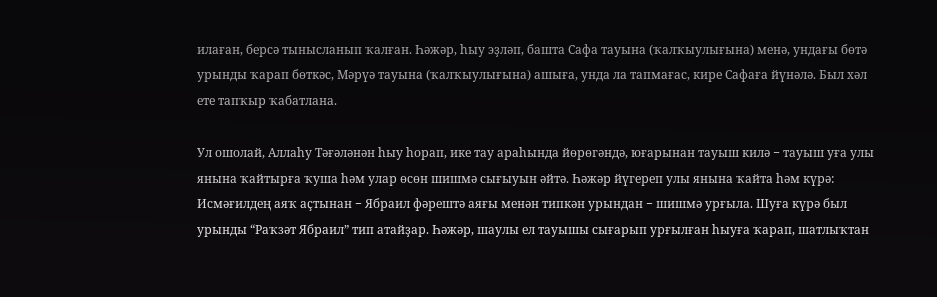илаған, берсә тынысланып ҡалған. Һәжәр, һыу эҙләп, башта Сафа тауына (ҡалҡыулығына) менә, ундағы бөтә урынды ҡарап бөткәс, Мәрүә тауына (ҡалҡыулығына) ашыға, унда ла тапмағас, кире Сафаға йүнәлә. Был хәл ете тапҡыр ҡабатлана.

Ул ошолай, Аллаһу Тәғәләнән һыу һорап, ике тау араһында йөрөгәндә, юғарынан тауыш килә − тауыш уға улы янына ҡайтырға ҡуша һәм улар өсөн шишмә сығыуын әйтә. Һәжәр йүгереп улы янына ҡайта һәм күрә: Исмәғилдең аяҡ аҫтынан − Ябраил фәрештә аяғы менән типкән урындан − шишмә урғыла. Шуға күрә был урынды “Раҡзәт Ябраил” тип атайҙар. Һәжәр, шаулы ел тауышы сығарып урғылған һыуға ҡарап, шатлыҡтан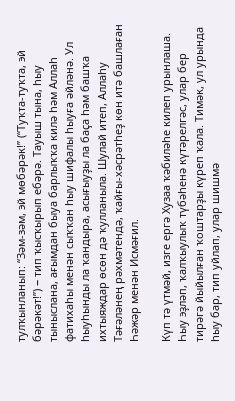тулҡынланып: “Зәм-зәм, эй мөбәрәк!” (“Туҡта-туҡта, эй бәрәкәт!”) − тип ҡысҡырып ебәрә. Тауыш тына, һыу тыныслана, ағымдан быуа барлыҡҡа килә һәм Аллаһ фатихаһы менән сыҡҡан һыу шифалы һыуға әйләнә. Ул һыуһынды ла ҡандыра, асығыуҙы ла баҫа һәм башҡа ихтыяждар өсөн дә ҡулланыла. Шулай итеп, Аллаһу Тәғәләнең рәхмәтендә, ҡайғы-хәсрәтһеҙ көн итә башлаған Һәжәр менән Исмәғил.

Күп тә үтмәй, изге ергә Хузаа ҡәбиләһе килеп урынлаша. Һыу эҙләп, ҡалҡыулыҡ түбәһенә күтәрелгәс, улар бер тирәгә йыйылған ҡоштарҙы күреп ҡала. Тимәк, ул урында һыу бар, тип уйлап, улар шишмә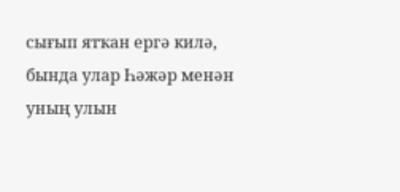сығып ятҡан ергә килә, бында улар Һәжәр менән уның улын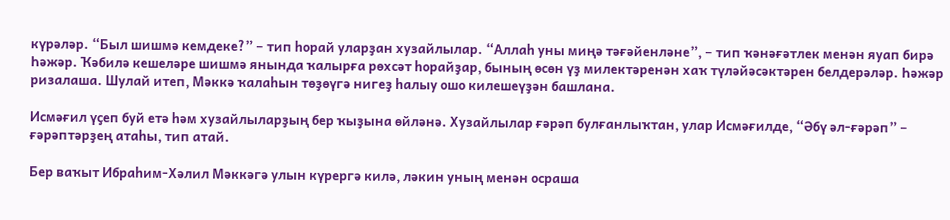күрәләр. “Был шишмә кемдеке?” − тип һорай уларҙан хузайлылар. “Аллаһ уны миңә тәғәйенләне”, − тип ҡәнәғәтлек менән яуап бирә Һәжәр. Ҡәбилә кешеләре шишмә янында ҡалырға рөхсәт һорайҙар, бының өсөн үҙ милектәренән хаҡ түләйәсәктәрен белдерәләр. Һәжәр ризалаша. Шулай итеп, Мәккә ҡалаһын төҙөүгә нигеҙ һалыу ошо килешеүҙән башлана.

Исмәғил үҫеп буй етә һәм хузайлыларҙың бер ҡыҙына өйләнә. Хузайлылар ғәрәп булғанлыҡтан, улар Исмәғилде, “Әбү әл-ғәрәп” − ғәрәптәрҙең атаһы, тип атай.

Бер ваҡыт Ибраһим-Хәлил Мәккәгә улын күрергә килә, ләкин уның менән осраша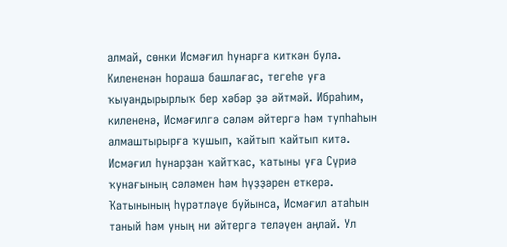алмай, сөнки Исмәғил һунарға киткән була. Килененән һораша башлағас, тегеһе уға ҡыуандырырлыҡ бер хәбәр ҙә әйтмәй. Ибраһим, килененә, Исмәғилгә сәләм әйтергә һәм тупһаһын алмаштырырға ҡушып, ҡайтып ҡайтып китә. Исмәғил һунарҙан ҡайтҡас, ҡатыны уға Сүриә ҡунағының сәләмен һәм һүҙҙәрен еткерә. Ҡатынының һүрәтләүе буйынса, Исмәғил атаһын таный һәм уның ни әйтергә теләүен аңлай. Ул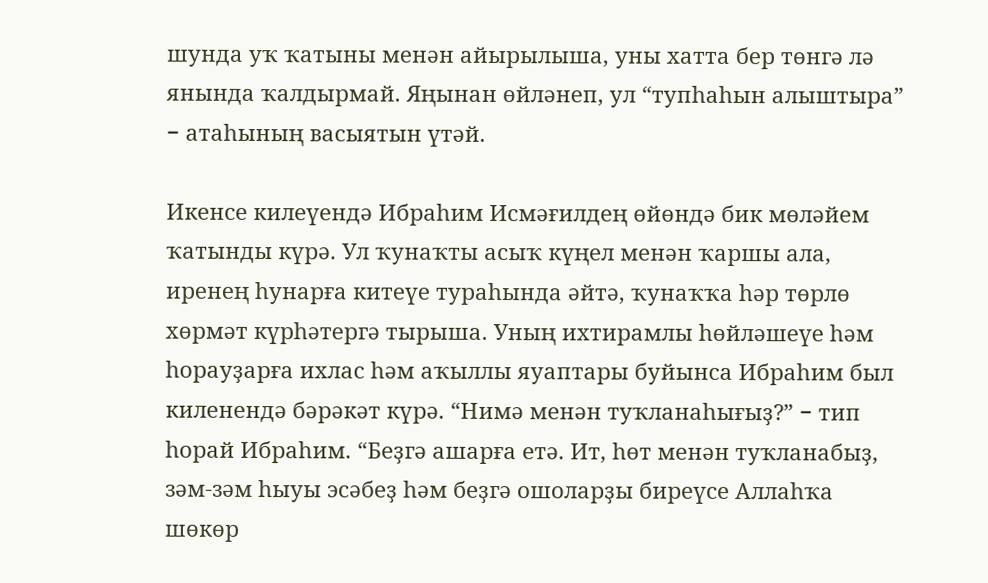шунда уҡ ҡатыны менән айырылыша, уны хатта бер төнгә лә янында ҡалдырмай. Яңынан өйләнеп, ул “тупһаһын алыштыра” − атаһының васыятын үтәй.

Икенсе килеүендә Ибраһим Исмәғилдең өйөндә бик мөләйем ҡатынды күрә. Ул ҡунаҡты асыҡ күңел менән ҡаршы ала, иренең һунарға китеүе тураһында әйтә, ҡунаҡҡа һәр төрлө хөрмәт күрһәтергә тырыша. Уның ихтирамлы һөйләшеүе һәм һорауҙарға ихлас һәм аҡыллы яуаптары буйынса Ибраһим был киленендә бәрәкәт күрә. “Нимә менән туҡланаһығыҙ?” − тип һорай Ибраһим. “Беҙгә ашарға етә. Ит, һөт менән туҡланабыҙ, зәм-зәм һыуы эсәбеҙ һәм беҙгә ошоларҙы биреүсе Аллаһҡа шөкөр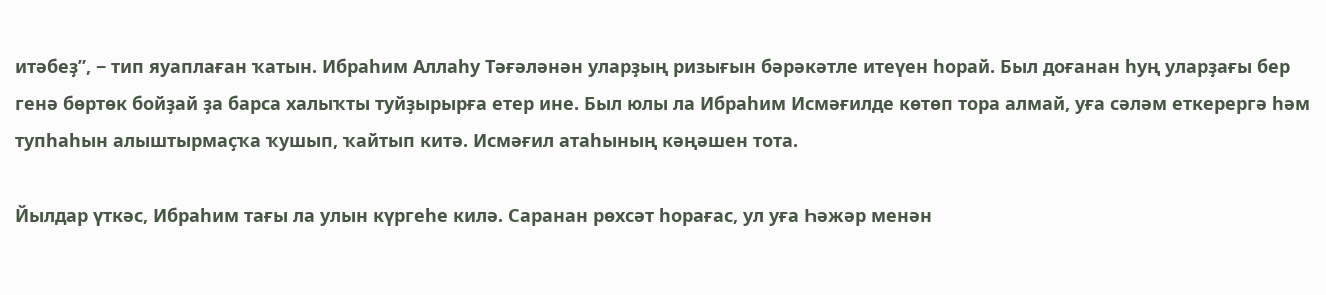итәбеҙ”, − тип яуаплаған ҡатын. Ибраһим Аллаһу Тәғәләнән уларҙың ризығын бәрәкәтле итеүен һорай. Был доғанан һуң уларҙағы бер генә бөртөк бойҙай ҙа барса халыҡты туйҙырырға етер ине. Был юлы ла Ибраһим Исмәғилде көтөп тора алмай, уға сәләм еткерергә һәм тупһаһын алыштырмаҫҡа ҡушып, ҡайтып китә. Исмәғил атаһының кәңәшен тота.

Йылдар үткәс, Ибраһим тағы ла улын күргеһе килә. Саранан рөхсәт һорағас, ул уға Һәжәр менән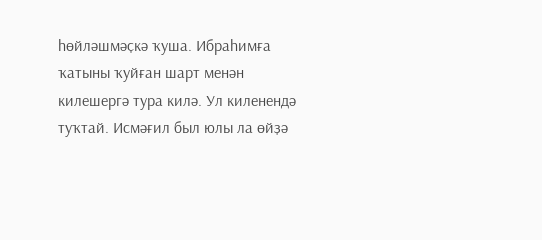һөйләшмәҫкә ҡуша. Ибраһимға ҡатыны ҡуйған шарт менән килешергә тура килә. Ул киленендә туҡтай. Исмәғил был юлы ла өйҙә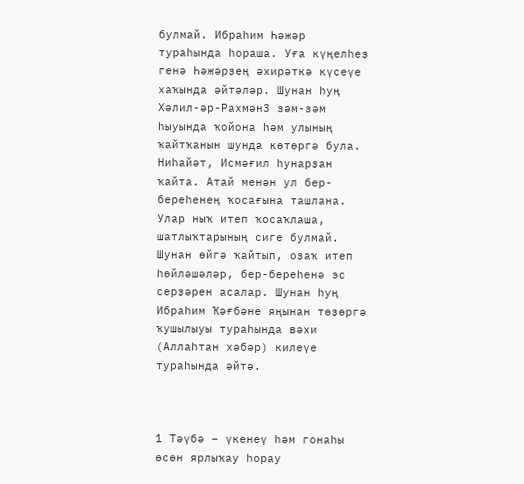булмай. Ибраһим Һәжәр тураһында һораша. Уға күңелһеҙ генә Һәжәрҙең әхирәткә күсеүе хаҡында әйтәләр. Шунан һуң Хәлил-әр-Рахмән3 зәм-зәм һыуында ҡойона һәм улының ҡайтҡанын шунда көтөргә була. Ниһайәт, Исмәғил һунарҙан ҡайта. Атай менән ул бер-береһенең ҡосағына ташлана. Улар ныҡ итеп ҡосаҡлаша, шатлыҡтарының сиге булмай. Шунан өйгә ҡайтып, оҙаҡ итеп һөйләшәләр, бер-береһенә эс серҙәрен асалар. Шунан һуң Ибраһим Ҡәғбәне яңынан төҙөргә ҡушылыуы тураһында вәхи (Аллаһтан хәбәр) килеүе тураһында әйтә.



1 Тәүбә − үкенеү һәм гонаһы өсөн ярлыҡау һорау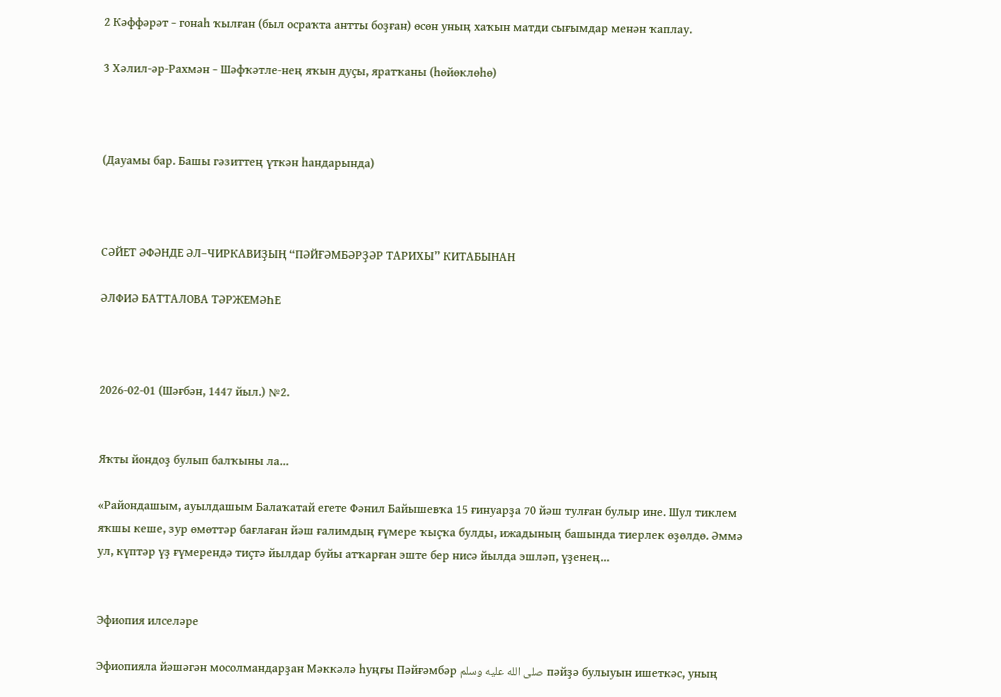2 Кәффәрәт − гонаһ ҡылған (был осраҡта антты боҙған) өсөн уның хаҡын матди сығымдар менән ҡаплау.

3 Хәлил-әр-Рахмән − Шәфҡәтле-нең яҡын дуҫы, яратҡаны (һөйөклөһө)



(Дауамы бар. Башы гәзиттең үткән һандарында)



СӘЙЕТ ӘФӘНДЕ ӘЛ–ЧИРКАВИҘЫҢ “ПӘЙҒӘМБӘРҘӘР ТАРИХЫ” КИТАБЫНАН

ӘЛФИӘ БАТТАЛОВА ТӘРЖЕМӘҺЕ



2026-02-01 (Шәғбән, 1447 йыл.) №2.


Яҡты йондоҙ булып балҡыны ла...

«Райондашым, ауылдашым Балаҡатай егете Фәнил Байышевҡа 15 ғинуарҙа 70 йәш тулған булыр ине. Шул тиклем яҡшы кеше, зур өмөттәр бағлаған йәш ғалимдың ғүмере ҡыҫҡа булды, ижадының башында тиерлек өҙөлдө. Әммә ул, күптәр үҙ ғүмерендә тиҫтә йылдар буйы атҡарған эште бер нисә йылда эшләп, үҙенең...


Эфиопия илселәре

Эфиопияла йәшәгән мосолмандарҙан Мәккәлә һуңғы Пәйғәмбәр صلى الله عليه وسلم пәйҙә булыуын ишеткәс, уның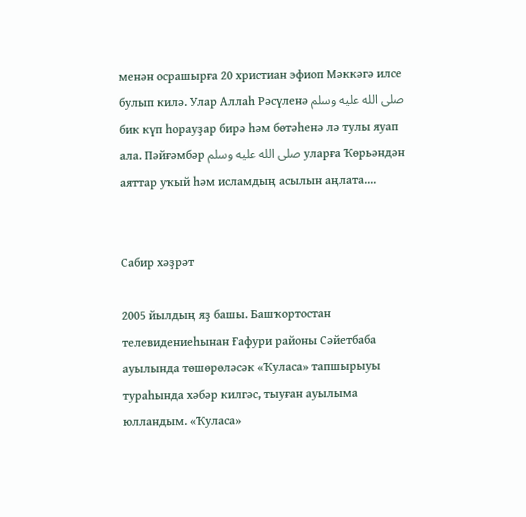менән осрашырға 20 христиан эфиоп Мәккәгә илсе булып килә. Улар Аллаһ Рәсүленә صلى الله عليه وسلم бик күп һорауҙар бирә һәм бөтәһенә лә тулы яуап ала. Пәйғәмбәр صلى الله عليه وسلم уларға Ҡөрьәндән аяттар уҡый һәм исламдың асылын аңлата....


Сабир хәҙрәт

2005 йылдың яҙ башы. Башҡортостан телевидениеһынан Ғафури районы Сәйетбаба ауылында төшөрөләсәк «Ҡуласа» тапшырыуы тураһында хәбәр килгәс, тыуған ауылыма юлландым. «Ҡуласа»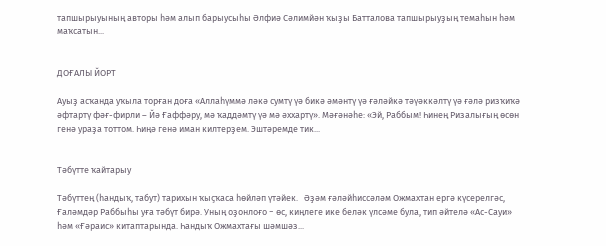тапшырыуының авторы һәм алып барыусыһы Әлфиә Сәлимйән ҡыҙы Батталова тапшырыуҙың темаһын һәм маҡсатын...


ДОҒАЛЫ ЙОРТ

Ауыҙ асҡанда уҡыла торған доға «Аллаһүммә ләкә сумтү үә бикә әмәнтү үә ғәләйкә тәүәккәлтү үә ғәлә ризҡиҡә әфтартү фәғ-фирли – Йә Ғаффәру, мә ҡаддәмтү үә мә әххартү». Мәғәнәһе: «Эй, Раббым! Һинең Ризалығың өсөн генә ураҙа тоттом. Һиңә генә иман килтерҙем. Эштәремде тик...


Тәбүтте ҡайтарыу

Тәбүттең (һандыҡ, табут) тарихын ҡыҫҡаса һөйләп үтәйек.   Әҙәм ғәләйһиссәләм Ожмахтан ергә күсерелгәс, Ғаләмдәр Раббыһы уға тәбүт бирә. Уның оҙонлоғо − өс, киңлеге ике беләк үлсәме була, тип әйтелә «Ас-Сауи» һәм «Ғәраис» китаптарында. Һандыҡ Ожмахтағы шәмшәз...